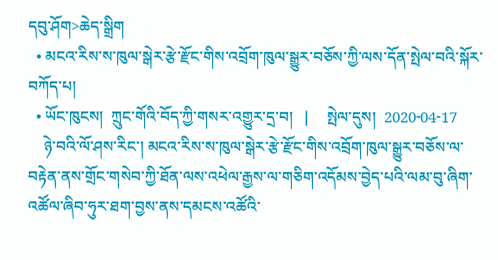དབུ་ཤོག>ཆེད་སྒྲིག
  • མངའ་རིས་ས་ཁུལ་སྒེར་རྩེ་རྫོང་གིས་འབྲོག་ཁུལ་སྒྱུར་བཅོས་ཀྱི་ལས་དོན་སྤེལ་བའི་སྐོར་བཀོད་པ།
  • ཡོང་ཁུངས།  ཀྲུང་གོའི་བོད་ཀྱི་གསར་འགྱུར་དྲ་བ།   |     སྤེལ་དུས།  2020-04-17
    ཉེ་བའི་ལོ་ཤས་རིང་། མངའ་རིས་ས་ཁུལ་སྒེར་རྩེ་རྫོང་གིས་འབྲོག་ཁུལ་སྒྱུར་བཅོས་ལ་བརྟེན་ནས་གྲོང་གསེབ་ཀྱི་ཐོན་ལས་འཕེལ་རྒྱས་ལ་གཅིག་འདོམས་བྱེད་པའི་ལམ་བུ་ཞིག་འཚོལ་ཞིབ་ཧུར་ཐག་བྱས་ནས་དམངས་འཚོའི་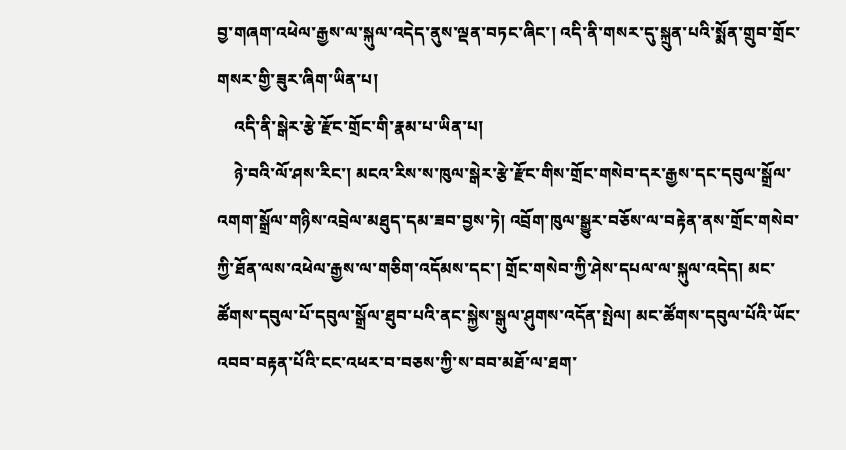བྱ་གཞག་འཕེལ་རྒྱས་ལ་སྐུལ་འདེད་ནུས་ལྡན་བཏང་ཞིང་། འདི་ནི་གསར་དུ་སྐྲུན་པའི་སྨོན་གྲུབ་གྲོང་གསར་གྱི་ཟུར་ཞིག་ཡིན་པ།
    འདི་ནི་སྒེར་རྩེ་རྫོང་གྲོང་གི་རྣམ་པ་ཡིན་པ།
    ཉེ་བའི་ལོ་ཤས་རིང་། མངའ་རིས་ས་ཁུལ་སྒེར་རྩེ་རྫོང་གིས་གྲོང་གསེབ་དར་རྒྱས་དང་དབུལ་སྒྲོལ་འགག་སྒྲོལ་གཉིས་འབྲེལ་མཐུད་དམ་ཟབ་བྱས་ཏེ། འབྲོག་ཁུལ་སྒྱུར་བཅོས་ལ་བརྟེན་ནས་གྲོང་གསེབ་ཀྱི་ཐོན་ལས་འཕེལ་རྒྱས་ལ་གཅིག་འདོམས་དང་། གྲོང་གསེབ་ཀྱི་ཤེས་དཔལ་ལ་སྐུལ་འདེད། མང་ཚོགས་དབུལ་པོ་དབུལ་སྒྲོལ་ཐུབ་པའི་ནང་སྐྱེས་སྒུལ་ཤུགས་འདོན་སྤེལ། མང་ཚོགས་དབུལ་པོའི་ཡོང་འབབ་བརྟན་པོའི་ངང་འཕར་བ་བཅས་ཀྱི་ས་བབ་མཐོ་ལ་ཐག་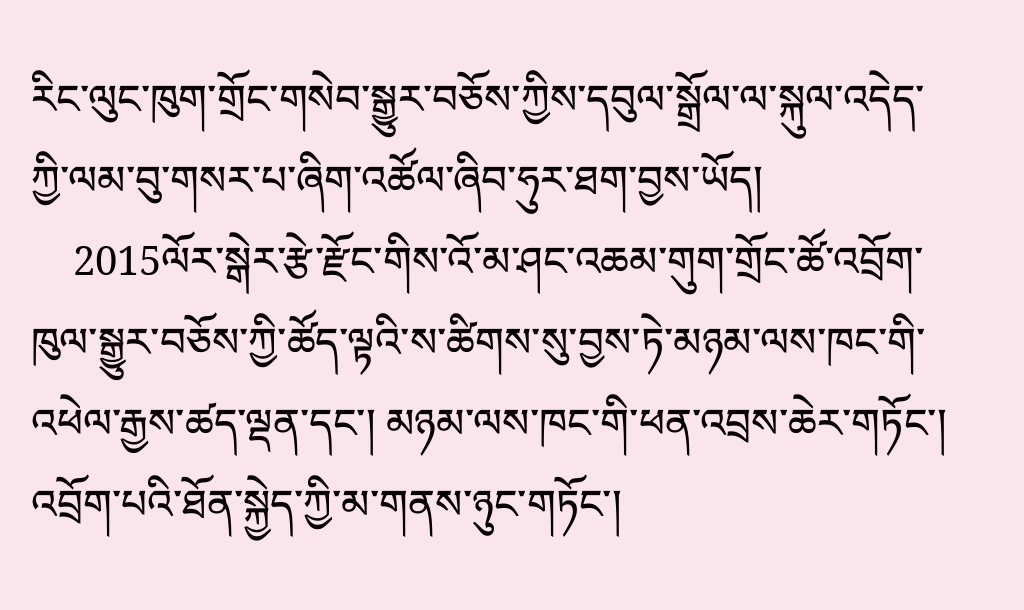རིང་ལུང་ཁུག་གྲོང་གསེབ་སྒྱུར་བཅོས་ཀྱིས་དབུལ་སྒྲོལ་ལ་སྐུལ་འདེད་ཀྱི་ལམ་བུ་གསར་པ་ཞིག་འཚོལ་ཞིབ་ཧུར་ཐག་བྱས་ཡོད།
    2015ལོར་སྒེར་རྩེ་རྫོང་གིས་འོ་མ་ཤང་འཆམ་གུག་གྲོང་ཚོ་འབྲོག་ཁུལ་སྒྱུར་བཅོས་ཀྱི་ཚོད་ལྟའི་ས་ཚིགས་སུ་བྱས་ཏེ་མཉམ་ལས་ཁང་གི་འཕེལ་རྒྱས་ཚད་ལྡན་དང་། མཉམ་ལས་ཁང་གི་ཕན་འབྲས་ཆེར་གཏོང་། འབྲོག་པའི་ཐོན་སྐྱེད་ཀྱི་མ་གནས་ཉུང་གཏོང་།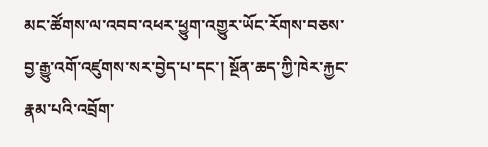མང་ཚོགས་ལ་འབབ་འཕར་ཕྱུག་འགྱུར་ཡོང་རོགས་བཅས་བྱ་རྒྱུ་འགོ་འཛུགས་སར་བྱེད་པ་དང་། སྔོན་ཆད་ཀྱི་ཁེར་རྐྱང་རྣམ་པའི་འབྲོག་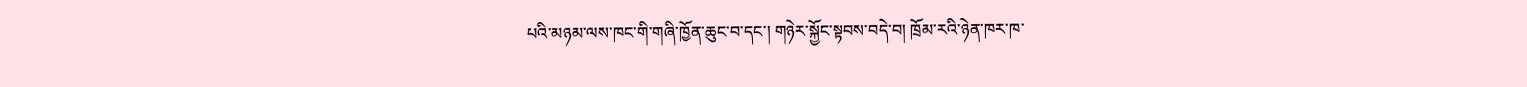པའི་མཉམ་ལས་ཁང་གི་གཞི་ཁྱོན་ཆུང་བ་དང་། གཉེར་སྐྱོང་སྟབས་བདེ་བ། ཁྲོམ་རའི་ཉེན་ཁར་ཁ་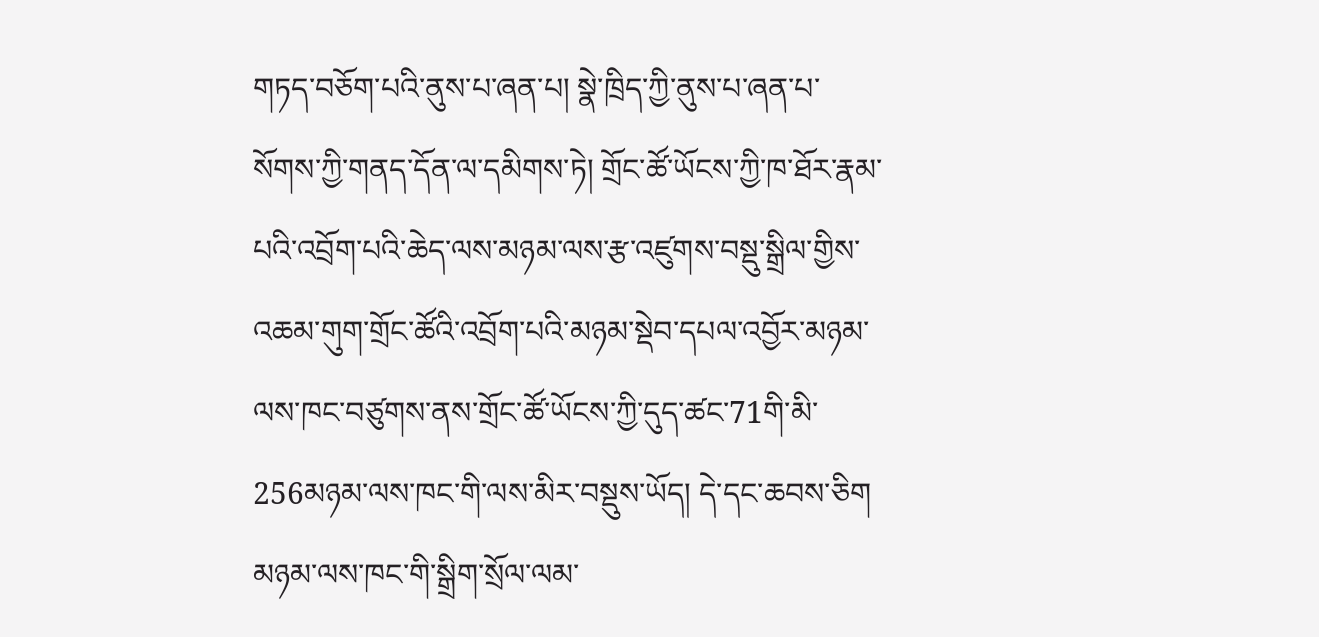གཏད་བཅོག་པའི་ནུས་པ་ཞན་པ། སྣེ་ཁྲིད་ཀྱི་ནུས་པ་ཞན་པ་སོགས་ཀྱི་གནད་དོན་ལ་དམིགས་ཏེ། གྲོང་ཚོ་ཡོངས་ཀྱི་ཁ་ཐོར་རྣམ་པའི་འབྲོག་པའི་ཆེད་ལས་མཉམ་ལས་རྩ་འཛུགས་བསྡུ་སྒྲིལ་གྱིས་འཆམ་གུག་གྲོང་ཚོའི་འབྲོག་པའི་མཉམ་སྡེབ་དཔལ་འབྱོར་མཉམ་ལས་ཁང་བཙུགས་ནས་གྲོང་ཚོ་ཡོངས་ཀྱི་དུད་ཚང་71གི་མི་256མཉམ་ལས་ཁང་གི་ལས་མིར་བསྡུས་ཡོད། དེ་དང་ཆབས་ཅིག མཉམ་ལས་ཁང་གི་སྒྲིག་སྲོལ་ལམ་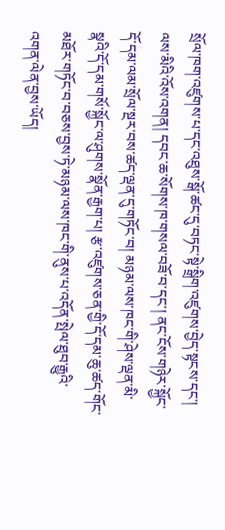སྲོལ་ཁག་འཛུགས་པ་དང་འཐུས་སྒོ་ཚང་དུ་བཏང་སྟེ་སྒྲིག་འཛུགས་བྱེད་སྟངས་དང་། ལས་མིའི་འོས་འགན། དབང་ཆ་སོགས་ཁ་གསལ་བཟོ་བ་དང་། ནང་ངོས་གཉེར་སྐྱོང་དོ་དམ་ལམ་སྲོལ་སྔར་བས་ཚད་ལྡན་དུ་གཏོང་བ། མཉམ་ལས་ཁང་གི་ཤེས་ལྡན་མི་སྣའི་དོ་དམ་གསོ་སྐྱོང་ལ་ཤུགས་སྣོན་རྒྱག་པ། རྩ་འཛུགས་ཅན་གྱི་དོ་དམ་ཆུ་ཚད་གོང་མཐོར་གཏོང་བ་བཅས་བྱས་ཏེ་མཉམ་ལས་ཁང་གི་ནུས་པ་འདོན་སྤེལ་ཐུབ་རྒྱུའི་འགན་ལེན་བྱས་ཡོད།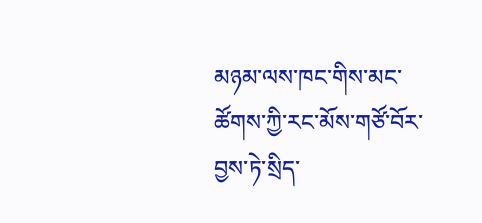མཉམ་ལས་ཁང་གིས་མང་ཚོགས་ཀྱི་རང་མོས་གཙོ་བོར་བྱས་ཏེ་སྲིད་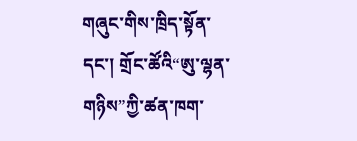གཞུང་གིས་ཁྲིད་སྟོན་དང་། གྲོང་ཚོའི“ཨུ་ལྷན་གཉིས”ཀྱི་ཚན་ཁག་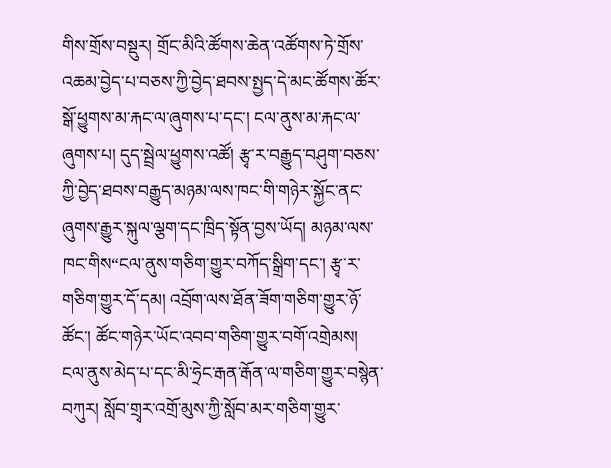གིས་གྲོས་བསྡུར། གྲོང་མིའི་ཚོགས་ཆེན་འཚོགས་ཏེ་གྲོས་འཆམ་བྱེད་པ་བཅས་ཀྱི་བྱེད་ཐབས་སྤྱད་དེ་མང་ཚོགས་ཚོར་སྒོ་ཕྱུགས་མ་རྐང་ལ་ཞུགས་པ་དང་། ངལ་ནུས་མ་རྐང་ལ་ཞུགས་པ། དུད་སྦྲེལ་ཕྱུགས་འཚོ། རྩྭ་ར་བརྒྱུད་བཤུག་བཅས་ཀྱི་བྱེད་ཐབས་བརྒྱུད་མཉམ་ལས་ཁང་གི་གཉེར་སྐྱོང་ནང་ཞུགས་རྒྱུར་སྐུལ་ལྕག་དང་ཁྲིད་སྟོན་བྱས་ཡོད། མཉམ་ལས་ཁང་གིས“ངལ་ནུས་གཅིག་གྱུར་བཀོད་སྒྲིག་དང་། རྩྭ་ར་གཅིག་གྱུར་དོ་དམ། འབྲོག་ལས་ཐོན་ཟོག་གཅིག་གྱུར་ཉོ་ཚོང་། ཚོང་གཉེར་ཡོང་འབབ་གཅིག་གྱུར་བགོ་འགྲེམས། ངལ་ནུས་མེད་པ་དང་མི་ཧྲེང་རྒན་རྒོན་ལ་གཅིག་གྱུར་བསྙེན་བཀུར། སློབ་གྲྭར་འགྲོ་མུས་ཀྱི་སློབ་མར་གཅིག་གྱུར་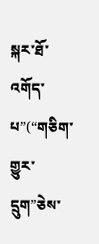སྐར་ཐོ་འགོད་པ”(“གཅིག་གྱུར་དྲུག”ཅེས་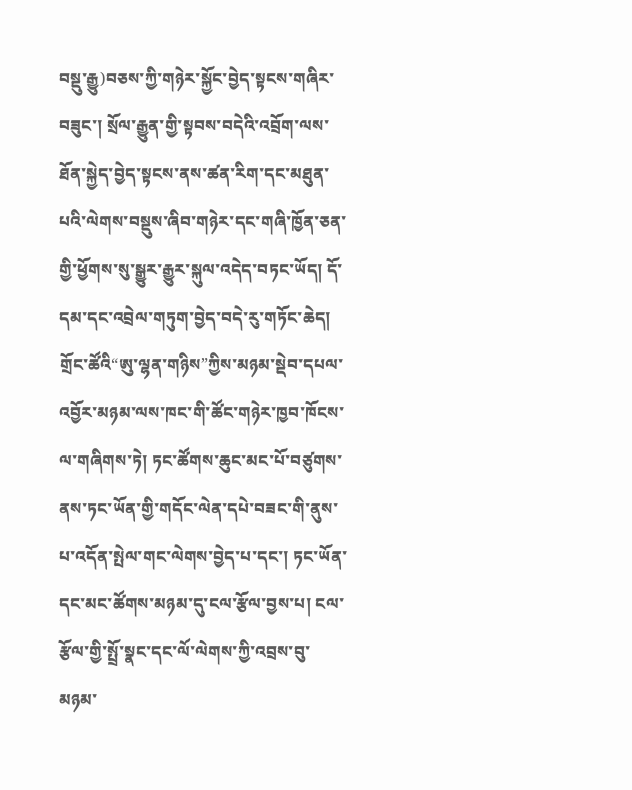བསྡུ་རྒྱུ)བཅས་ཀྱི་གཉེར་སྐྱོང་བྱེད་སྟངས་གཞིར་བཟུང་། སྲོལ་རྒྱུན་གྱི་སྟབས་བདེའི་འབྲོག་ལས་ཐོན་སྐྱེད་བྱེད་སྟངས་ནས་ཚན་རིག་དང་མཐུན་པའི་ལེགས་བསྡུས་ཞིབ་གཉེར་དང་གཞི་ཁྱོན་ཅན་གྱི་ཕྱོགས་སུ་སྒྱུར་རྒྱུར་སྐུལ་འདེད་བཏང་ཡོད། དོ་དམ་དང་འབྲེལ་གཏུག་བྱེད་བདེ་རུ་གཏོང་ཆེད། གྲོང་ཚོའི“ཨུ་ལྷན་གཉིས”ཀྱིས་མཉམ་སྡེབ་དཔལ་འབྱོར་མཉམ་ལས་ཁང་གི་ཚོང་གཉེར་ཁྱབ་ཁོངས་ལ་གཞིགས་ཏེ། ཏང་ཚོགས་ཆུང་མང་པོ་བཙུགས་ནས་ཏང་ཡོན་གྱི་གདོང་ལེན་དཔེ་བཟང་གི་ནུས་པ་འདོན་སྤེལ་གང་ལེགས་བྱེད་པ་དང་། ཏང་ཡོན་དང་མང་ཚོགས་མཉམ་དུ་ངལ་རྩོལ་བྱས་པ། ངལ་རྩོལ་གྱི་སྤྲོ་སྣང་དང་ལོ་ལེགས་ཀྱི་འབྲས་བུ་མཉམ་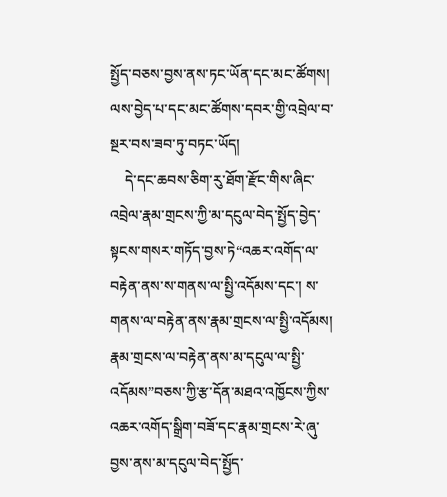སྤྱོད་བཅས་བྱས་ནས་ཏང་ཡོན་དང་མང་ཚོགས། ལས་བྱེད་པ་དང་མང་ཚོགས་དབར་གྱི་འབྲེལ་བ་སྔར་བས་ཟབ་ཏུ་བཏང་ཡོད།
    དེ་དང་ཆབས་ཅིག་རུ་ཐོག་རྫོང་གིས་ཞིང་འབྲེལ་རྣམ་གྲངས་ཀྱི་མ་དངུལ་བེད་སྤྱོད་བྱེད་སྟངས་གསར་གཏོད་བྱས་ཏེ“འཆར་འགོད་ལ་བརྟེན་ནས་ས་གནས་ལ་སྤྱི་འདོམས་དང་། ས་གནས་ལ་བརྟེན་ནས་རྣམ་གྲངས་ལ་སྤྱི་འདོམས། རྣམ་གྲངས་ལ་བརྟེན་ནས་མ་དངུལ་ལ་སྤྱི་འདོམས”བཅས་ཀྱི་རྩ་དོན་མཐའ་འཁྱོངས་ཀྱིས་འཆར་འགོད་སྒྲིག་བཟོ་དང་རྣམ་གྲངས་རེ་ཞུ་བྱས་ནས་མ་དངུལ་བེད་སྤྱོད་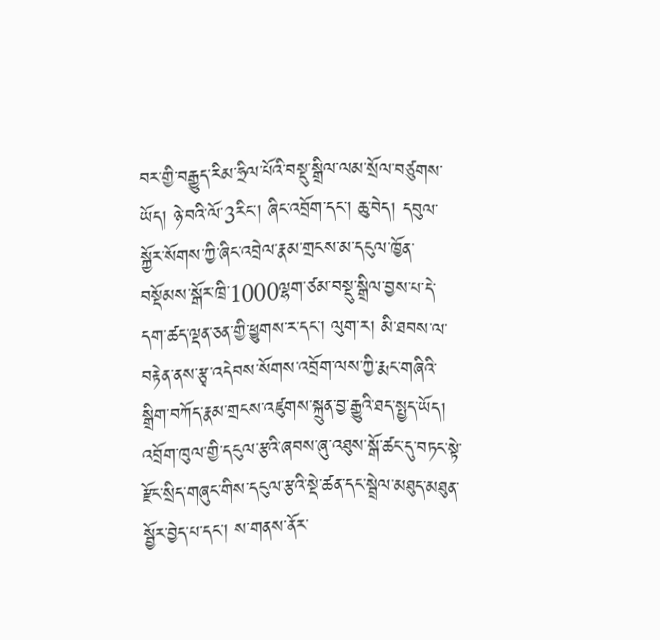བར་གྱི་བརྒྱུད་རིམ་ཧྲིལ་པོའི་བསྡུ་སྒྲིལ་ལམ་སྲོལ་བཙུགས་ཡོད། ཉེ་བའི་ལོ་3རིང་། ཞིང་འབྲོག་དང་། ཆུ་བེད། དབུལ་སྐྱོར་སོགས་ཀྱི་ཞིང་འབྲེལ་རྣམ་གྲངས་མ་དངུལ་ཁྱོན་བསྡོམས་སྒོར་ཁྲི་1000ལྷག་ཙམ་བསྡུ་སྒྲིལ་བྱས་པ་དེ་དག་ཚད་ལྡན་ཅན་གྱི་ཕྱུགས་ར་དང་། ལུག་ར། མི་ཐབས་ལ་བརྟེན་ནས་རྩྭ་འདེབས་སོགས་འབྲོག་ལས་ཀྱི་རྨང་གཞིའི་སྒྲིག་བཀོད་རྣམ་གྲངས་འཛུགས་སྐྲུན་བྱ་རྒྱུའི་ཐད་སྤྱད་ཡོད། འབྲོག་ཁུལ་གྱི་དངུལ་རྩའི་ཞབས་ཞུ་འཐུས་སྒོ་ཚང་དུ་བཏང་སྟེ་རྫོང་སྲིད་གཞུང་གིས་དངུལ་རྩའི་སྡེ་ཚན་དང་སྦྲེལ་མཐུད་མཐུན་སྦྱོར་བྱེད་པ་དང་། ས་གནས་ནོར་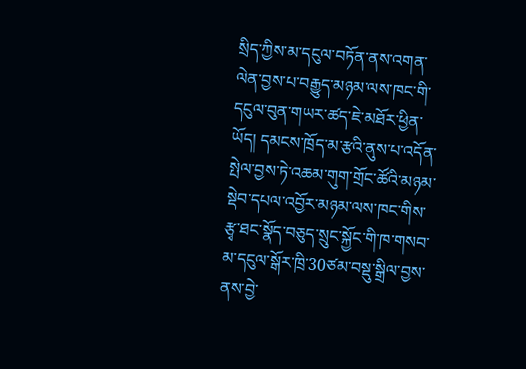སྲིད་ཀྱིས་མ་དངུལ་བཏོན་ནས་འགན་ལེན་བྱས་པ་བརྒྱུད་མཉམ་ལས་ཁང་གི་དངུལ་བུན་གཡར་ཚད་ཇེ་མཐོར་ཕྱིན་ཡོད། དམངས་ཁྲོད་མ་རྩའི་ནུས་པ་འདོན་སྤེལ་བྱས་ཏེ་འཆམ་གུག་གྲོང་ཚོའི་མཉམ་སྡེབ་དཔལ་འབྱོར་མཉམ་ལས་ཁང་གིས་རྩྭ་ཐང་སྣོད་བཅུད་སྲུང་སྐྱོང་གི་ཁ་གསབ་མ་དངུལ་སྒོར་ཁྲི་30ཙམ་བསྡུ་སྒྲིལ་བྱས་ནས་བྱེ་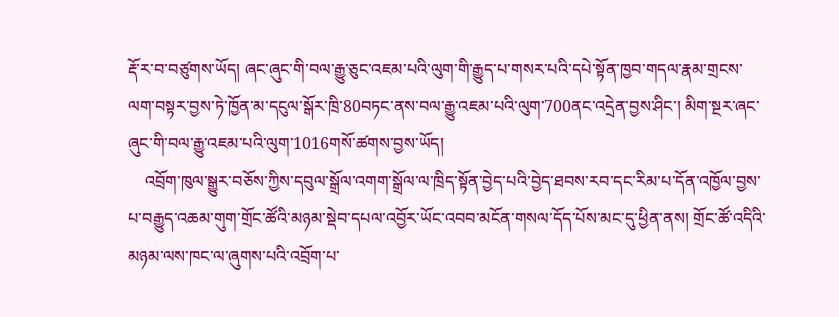རྡོ་ར་བ་བཙུགས་ཡོད། ཞང་ཞུང་གི་བལ་རྒྱུ་ཅུང་འཇམ་པའི་ལུག་གི་རྒྱུད་པ་གསར་པའི་དཔེ་སྟོན་ཁྱབ་གདལ་རྣམ་གྲངས་ལག་བསྟར་བྱས་ཏེ་ཁྱོན་མ་དངུལ་སྒོར་ཁྲི་80བཏང་ནས་བལ་རྒྱུ་འཇམ་པའི་ལུག་700ནང་འདྲེན་བྱས་ཤིང་། མིག་སྔར་ཞང་ཞུང་གི་བལ་རྒྱུ་འཇམ་པའི་ལུག་1016གསོ་ཚགས་བྱས་ཡོད།
    འབྲོག་ཁུལ་སྒྱུར་བཅོས་ཀྱིས་དབུལ་སྒྲོལ་འགག་སྒྲོལ་ལ་ཁྲིད་སྟོན་བྱེད་པའི་བྱེད་ཐབས་རབ་དང་རིམ་པ་དོན་འཁྱོལ་བྱས་པ་བརྒྱུད་འཆམ་གུག་གྲོང་ཚོའི་མཉམ་སྡེབ་དཔལ་འབྱོར་ཡོང་འབབ་མངོན་གསལ་དོད་པོས་མང་དུ་ཕྱིན་ནས། གྲོང་ཚོ་འདིའི་མཉམ་ལས་ཁང་ལ་ཞུགས་པའི་འབྲོག་པ་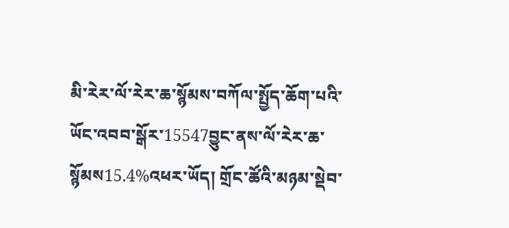མི་རེར་ལོ་རེར་ཆ་སྙོམས་བཀོལ་སྤྱོད་ཆོག་པའི་ཡོང་འབབ་སྒོར་15547བྱུང་ནས་ལོ་རེར་ཆ་སྙོམས15.4%འཕར་ཡོད། གྲོང་ཚོའི་མཉམ་སྡེབ་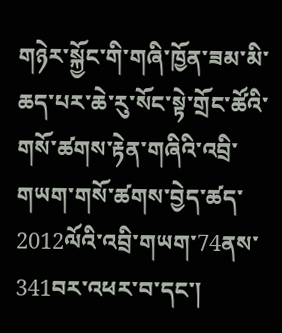གཉེར་སྐྱོང་གི་གཞི་ཁྱོན་ཟམ་མི་ཆད་པར་ཆེ་རུ་སོང་སྟེ་གྲོང་ཚོའི་གསོ་ཚགས་རྟེན་གཞིའི་འབྲི་གཡག་གསོ་ཚགས་བྱེད་ཚད་2012ལོའི་འབྲི་གཡག་74ནས་341བར་འཕར་བ་དང་།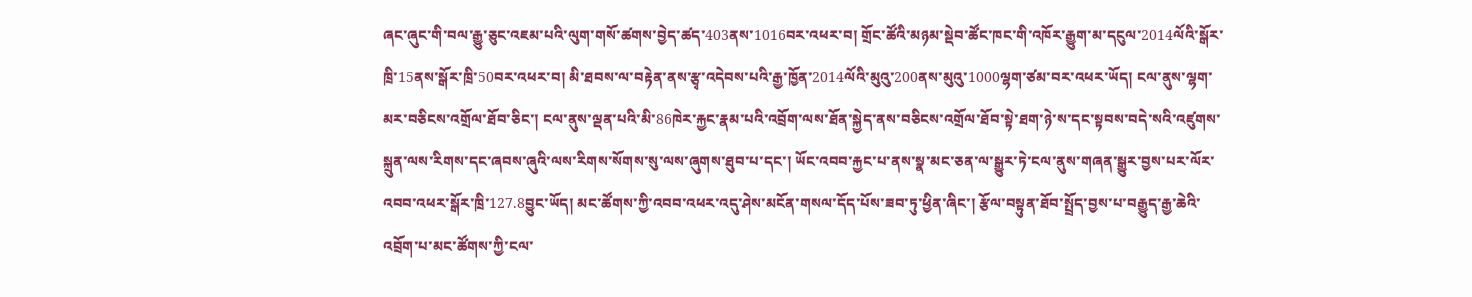ཞང་ཞུང་གི་བལ་རྒྱུ་ཅུང་འཇམ་པའི་ལུག་གསོ་ཚགས་བྱེད་ཚད་403ནས་1016བར་འཕར་བ། གྲོང་ཚོའི་མཉམ་སྡེབ་ཚོང་ཁང་གི་འཁོར་རྒྱུག་མ་དངུལ་2014ལོའི་སྒོར་ཁྲི་15ནས་སྒོར་ཁྲི་50བར་འཕར་བ། མི་ཐབས་ལ་བརྟེན་ནས་རྩྭ་འདེབས་པའི་རྒྱ་ཁྱོན་2014ལོའི་མུའུ་200ནས་མུའུ་1000ལྷག་ཙམ་བར་འཕར་ཡོད། ངལ་ནུས་ལྷག་མར་བཅིངས་འགྲོལ་ཐོབ་ཅིང་། ངལ་ནུས་ལྡན་པའི་མི་86ཁེར་རྐྱང་རྣམ་པའི་འབྲོག་ལས་ཐོན་སྐྱེད་ནས་བཅིངས་འགྲོལ་ཐོབ་སྟེ་ཐག་ཉེ་ས་དང་སྟབས་བདེ་སའི་འཛུགས་སྐྲུན་ལས་རིགས་དང་ཞབས་ཞུའི་ལས་རིགས་སོགས་སུ་ལས་ཞུགས་ཐུབ་པ་དང་། ཡོང་འབབ་རྐྱང་པ་ནས་སྣ་མང་ཅན་ལ་སྒྱུར་ཏེ་ངལ་ནུས་གཞན་སྒྱུར་བྱས་པར་ལོར་འབབ་འཕར་སྒོར་ཁྲི་127.8བྱུང་ཡོད། མང་ཚོགས་ཀྱི་འབབ་འཕར་འདུ་ཤེས་མངོན་གསལ་དོད་པོས་ཟབ་ཏུ་ཕྱིན་ཞིང་། རྩོལ་བསྟུན་ཐོབ་སྤྲོད་བྱས་པ་བརྒྱུད་རྒྱ་ཆེའི་འབྲོག་པ་མང་ཚོགས་ཀྱི་ངལ་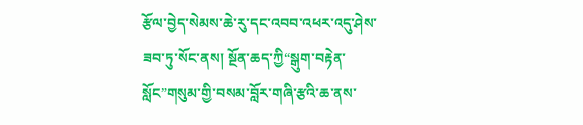རྩོལ་བྱེད་སེམས་ཆེ་རུ་དང་འབབ་འཕར་འདུ་ཤེས་ཟབ་ཏུ་སོང་ནས། སྔོན་ཆད་ཀྱི“སྒུག་བརྟེན་སློང”གསུམ་གྱི་བསམ་བློར་གཞི་རྩའི་ཆ་ནས་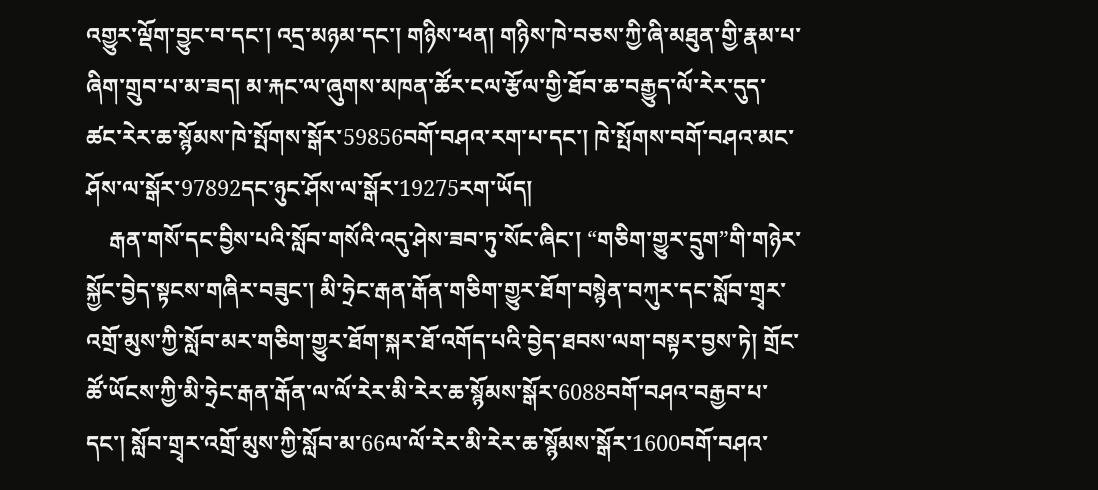འགྱུར་ལྡོག་བྱུང་བ་དང་། འདྲ་མཉམ་དང་། གཉིས་ཕན། གཉིས་ཁེ་བཅས་ཀྱི་ཞི་མཐུན་གྱི་རྣམ་པ་ཞིག་གྲུབ་པ་མ་ཟད། མ་རྐང་ལ་ཞུགས་མཁན་ཚོར་ངལ་རྩོལ་གྱི་ཐོབ་ཆ་བརྒྱུད་ལོ་རེར་དུད་ཚང་རེར་ཆ་སྙོམས་ཁེ་སྤོགས་སྒོར་59856བགོ་བཤའ་རག་པ་དང་། ཁེ་སྤོགས་བགོ་བཤའ་མང་ཤོས་ལ་སྒོར་97892དང་ཉུང་ཤོས་ལ་སྒོར་19275རག་ཡོད།
    རྒན་གསོ་དང་བྱིས་པའི་སློབ་གསོའི་འདུ་ཤེས་ཟབ་ཏུ་སོང་ཞིང་། “གཅིག་གྱུར་དྲུག”གི་གཉེར་སྐྱོང་བྱེད་སྟངས་གཞིར་བཟུང་། མི་ཧྲེང་རྒན་རྒོན་གཅིག་གྱུར་ཐོག་བསྙེན་བཀུར་དང་སློབ་གྲྭར་འགྲོ་མུས་ཀྱི་སློབ་མར་གཅིག་གྱུར་ཐོག་སྐར་ཐོ་འགོད་པའི་བྱེད་ཐབས་ལག་བསྟར་བྱས་ཏེ། གྲོང་ཚོ་ཡོངས་ཀྱི་མི་ཧྲེང་རྒན་རྒོན་ལ་ལོ་རེར་མི་རེར་ཆ་སྙོམས་སྒོར་6088བགོ་བཤའ་བརྒྱབ་པ་དང་། སློབ་གྲྭར་འགྲོ་མུས་ཀྱི་སློབ་མ་66ལ་ལོ་རེར་མི་རེར་ཆ་སྙོམས་སྒོར་1600བགོ་བཤའ་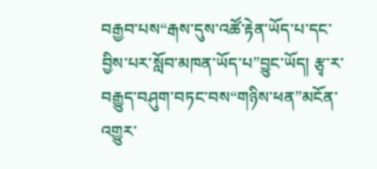བརྒྱབ་པས“རྒས་དུས་འཚོ་རྟེན་ཡོད་པ་དང་བྱིས་པར་སློབ་མཁན་ཡོད་པ”བྱུང་ཡོད། རྩྭ་ར་བརྒྱུད་བཤུག་བཏང་བས“གཉིས་ཕན”མངོན་འགྱུར་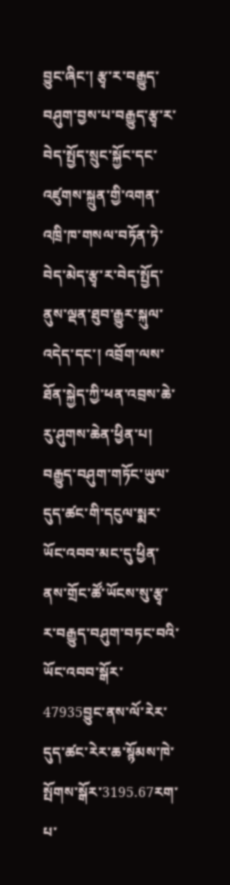བྱུང་ཞིང་། རྩྭ་ར་བརྒྱུད་བཤུག་བྱས་པ་བརྒྱུད་རྩྭ་ར་བེད་སྤྱོད་སྲུང་སྐྱོང་དང་འཛུགས་སྐྲུན་གྱི་འགན་འཁྲི་ཁ་གསལ་བཏོན་ཏེ་བེད་མེད་རྩྭ་ར་བེད་སྤྱོད་ནུས་ལྡན་ཐུབ་རྒྱུར་སྐུལ་འདེད་དང་། འབྲོག་ལས་ཐོན་སྐྱེད་ཀྱི་ཕན་འབྲས་ཆེ་རུ་ཤུགས་ཆེན་ཕྱིན་པ། བརྒྱུད་བཤུག་གཏོང་ཡུལ་དུད་ཚང་གི་དངུལ་སྨར་ཡོང་འབབ་མང་དུ་ཕྱིན་ནས་གྲོང་ཚོ་ཡོངས་སུ་རྩྭ་ར་བརྒྱུད་བཤུག་བཏང་བའི་ཡོང་འབབ་སྒོར་47935བྱུང་ནས་ལོ་རེར་དུད་ཚང་རེར་ཆ་སྙོམས་ཁེ་སྤོགས་སྒོར་3195.67རག་པ་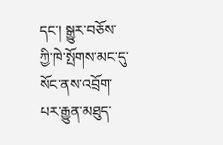དང་། སྒྱུར་བཅོས་ཀྱི་ཁེ་སྤོགས་མང་དུ་སོང་ནས་འབྲོག་པར་རྒྱུན་མཐུད་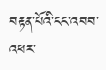བརྟན་པོའི་ངང་འབབ་འཕར་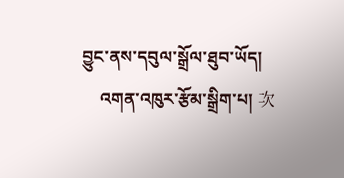བྱུང་ནས་དབུལ་སྒྲོལ་ཐུབ་ཡོད།
    འགན་འཁུར་རྩོམ་སྒྲིག་པ། 次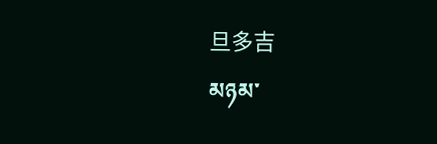旦多吉
མཉམ་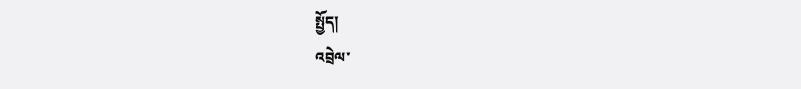སྤྱོད།
འབྲེལ་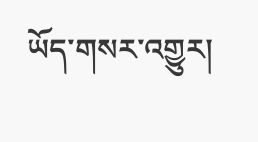ཡོད་གསར་འགྱུར།